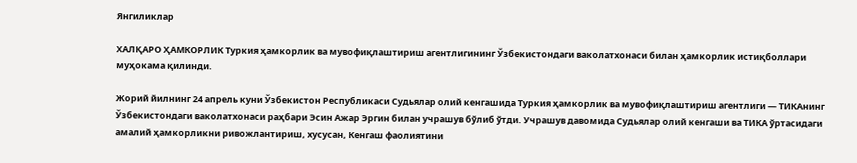Янгиликлар

ХАЛҚАРО ҲАМКОРЛИК Туркия ҳамкорлик ва мувофиқлаштириш агентлигининг Ўзбекистондаги ваколатхонаси билан ҳамкорлик истиқболлари муҳокама қилинди.

Жорий йилнинг 24 апрель куни Ўзбекистон Республикаси Судьялар олий кенгашида Туркия ҳамкорлик ва мувофиқлаштириш агентлиги — ТИКАнинг Ўзбекистондаги ваколатхонаси раҳбари Эсин Ажар Эргин билан учрашув бўлиб ўтди. Учрашув давомида Судьялар олий кенгаши ва ТИКА ўртасидаги амалий ҳамкорликни ривожлантириш, хусусан, Кенгаш фаолиятини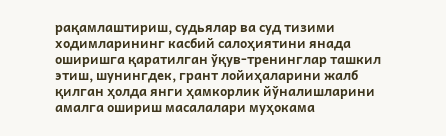рақамлаштириш, судьялар ва суд тизими ходимларининг касбий салоҳиятини янада оширишга қаратилган ўқув-тренинглар ташкил этиш, шунингдек, грант лойиҳаларини жалб қилган ҳолда янги ҳамкорлик йўналишларини амалга ошириш масалалари муҳокама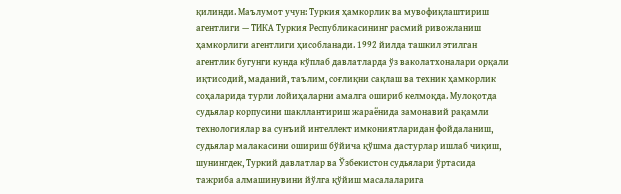қилинди. Маълумот учун: Туркия ҳамкорлик ва мувофиқлаштириш агентлиги — ТИКА Туркия Республикасининг расмий ривожланиш ҳамкорлиги агентлиги ҳисобланади. 1992 йилда ташкил этилган агентлик бугунги кунда кўплаб давлатларда ўз ваколатхоналари орқали иқтисодий, маданий, таълим, соғлиқни сақлаш ва техник ҳамкорлик соҳаларида турли лойиҳаларни амалга ошириб келмоқда. Мулоқотда судьялар корпусини шакллантириш жараёнида замонавий рақамли технологиялар ва сунъий интеллект имкониятларидан фойдаланиш, судьялар малакасини ошириш бўйича қўшма дастурлар ишлаб чиқиш, шунингдек, Туркий давлатлар ва Ўзбекистон судьялари ўртасида тажриба алмашинувини йўлга қўйиш масалаларига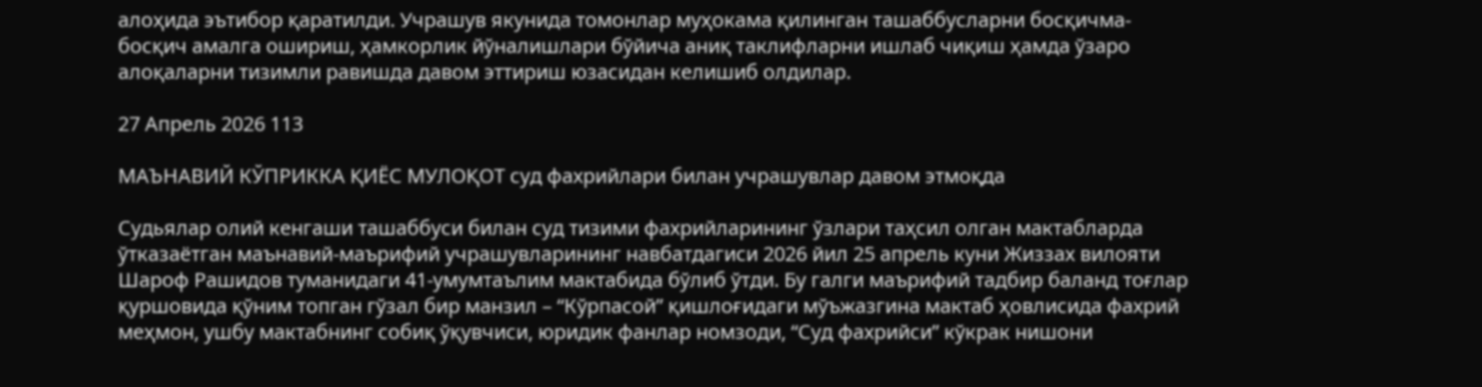алоҳида эътибор қаратилди. Учрашув якунида томонлар муҳокама қилинган ташаббусларни босқичма-босқич амалга ошириш, ҳамкорлик йўналишлари бўйича аниқ таклифларни ишлаб чиқиш ҳамда ўзаро алоқаларни тизимли равишда давом эттириш юзасидан келишиб олдилар.

27 Апрель 2026 113

МАЪНАВИЙ КЎПРИККА ҚИЁС МУЛОҚОТ суд фахрийлари билан учрашувлар давом этмоқда

Судьялар олий кенгаши ташаббуси билан суд тизими фахрийларининг ўзлари таҳсил олган мактабларда ўтказаётган маънавий-маърифий учрашувларининг навбатдагиси 2026 йил 25 апрель куни Жиззах вилояти Шароф Рашидов туманидаги 41-умумтаълим мактабида бўлиб ўтди. Бу галги маърифий тадбир баланд тоғлар қуршовида қўним топган гўзал бир манзил – “Кўрпасой” қишлоғидаги мўъжазгина мактаб ҳовлисида фахрий меҳмон, ушбу мактабнинг собиқ ўқувчиси, юридик фанлар номзоди, “Суд фахрийси” кўкрак нишони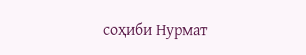соҳиби Нурмат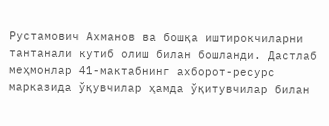Рустамович Ахманов ва бошқа иштирокчиларни тантанали кутиб олиш билан бошланди. Дастлаб меҳмонлар 41-мактабнинг ахборот-ресурс марказида ўқувчилар ҳамда ўқитувчилар билан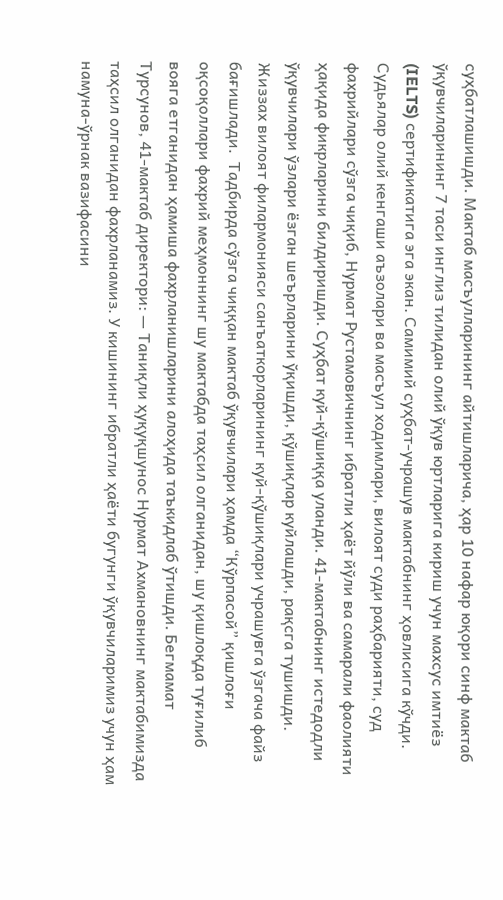суҳбатлашишди. Мактаб масъулларининг айтишларича, ҳар 10 нафар юқори синф мактаб ўқувчиларининг 7 таси инглиз тилидан олий ўқув юртларига кириш учун махсус имтиёз (IELTS) сертификатига эга экан. Самимий суҳбат-учрашув мактабнинг ҳовлисига кўчди. Судьялар олий кенгаши аъзолари ва масъул ходимлари, вилоят суди раҳбарияти, суд фахрийлари сўзга чиқиб, Нурмат Рустамовичнинг ибратли ҳаёт йўли ва самарали фаолияти ҳақида фикрларини билдиришди. Суҳбат куй-қўшиққа уланди. 41-мактабнинг истедодли ўқувчилари ўзлари ёзган шеърларини ўқишди, қўшиқлар куйлашди, рақсга тушишди. Жиззах вилоят филармонияси санъаткорларининг куй-қўшиқлари учрашувга ўзгача файз бағишлади.  Тадбирда сўзга чиққан мактаб ўқувчилари ҳамда “Кўрпасой” қишлоғи оқсоқоллари фахрий меҳмоннинг шу мактабда таҳсил олганидан, шу қишлоқда туғилиб вояга етганидан ҳамиша фахрланишларини алоҳида таъкидлаб ўтишди. Бегмамат Турсунов, 41-мактаб директори: — Таниқли ҳуқуқшунос Нурмат Ахмановнинг мактабимизда таҳсил олганидан фахрланамиз. У кишининг ибратли ҳаёти бугунги ўқувчиларимиз учун ҳам намуна-ўрнак вазифасини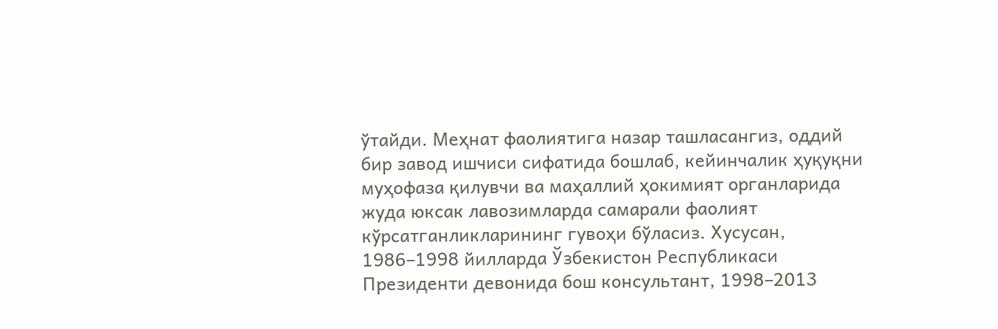ўтайди. Меҳнат фаолиятига назар ташласангиз, оддий бир завод ишчиси сифатида бошлаб, кейинчалик ҳуқуқни муҳофаза қилувчи ва маҳаллий ҳокимият органларида жуда юксак лавозимларда самарали фаолият кўрсатганликларининг гувоҳи бўласиз. Хусусан, 1986–1998 йилларда Ўзбекистон Республикаси Президенти девонида бош консультант, 1998–2013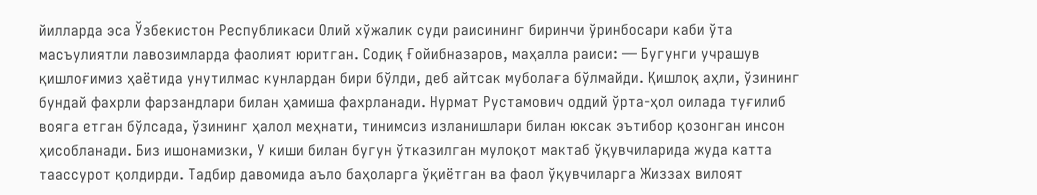йилларда эса Ўзбекистон Республикаси Олий хўжалик суди раисининг биринчи ўринбосари каби ўта масъулиятли лавозимларда фаолият юритган. Содиқ Ғойибназаров, маҳалла раиси: — Бугунги учрашув қишлоғимиз ҳаётида унутилмас кунлардан бири бўлди, деб айтсак муболаға бўлмайди. Қишлоқ аҳли, ўзининг бундай фахрли фарзандлари билан ҳамиша фахрланади. Нурмат Рустамович оддий ўрта-ҳол оилада туғилиб вояга етган бўлсада, ўзининг ҳалол меҳнати, тинимсиз изланишлари билан юксак эътибор қозонган инсон ҳисобланади. Биз ишонамизки, У киши билан бугун ўтказилган мулоқот мактаб ўқувчиларида жуда катта таассурот қолдирди. Тадбир давомида аъло баҳоларга ўқиётган ва фаол ўқувчиларга Жиззах вилоят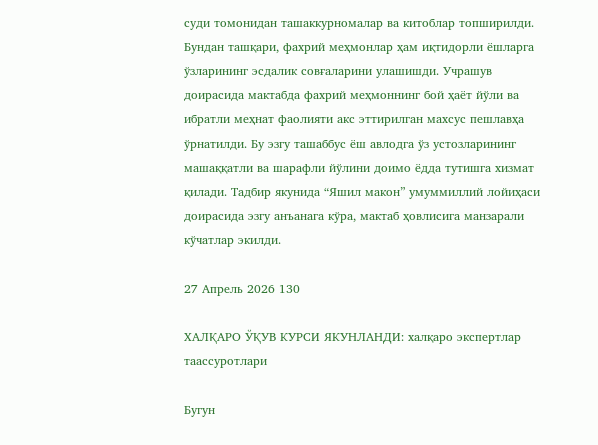суди томонидан ташаккурномалар ва китоблар топширилди. Бундан ташқари, фахрий меҳмонлар ҳам иқтидорли ёшларга ўзларининг эсдалик совғаларини улашишди. Учрашув доирасида мактабда фахрий меҳмоннинг бой ҳаёт йўли ва ибратли меҳнат фаолияти акс эттирилган махсус пешлавҳа ўрнатилди. Бу эзгу ташаббус ёш авлодга ўз устозларининг машаққатли ва шарафли йўлини доимо ёдда тутишга хизмат қилади. Тадбир якунида “Яшил макон” умуммиллий лойиҳаси доирасида эзгу анъанага кўра, мактаб ҳовлисига манзарали кўчатлар экилди.

27 Апрель 2026 130

ХАЛҚАРО ЎҚУВ КУРСИ ЯКУНЛАНДИ: халқаро экспертлар таассуротлари

Бугун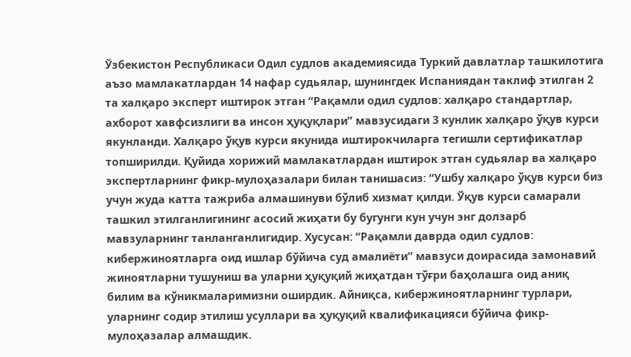Ўзбекистон Республикаси Одил судлов академиясида Туркий давлатлар ташкилотига аъзо мамлакатлардан 14 нафар судьялар, шунингдек Испаниядан таклиф этилган 2 та халқаро эксперт иштирок этган “Рақамли одил судлов: халқаро стандартлар, ахборот хавфсизлиги ва инсон ҳуқуқлари” мавзусидаги 3 кунлик халқаро ўқув курси якунланди. Халқаро ўқув курси якунида иштирокчиларга тегишли сертификатлар топширилди. Қуйида хорижий мамлакатлардан иштирок этган судьялар ва халқаро экспертларнинг фикр-мулоҳазалари билан танишасиз: “Ушбу халқаро ўқув курси биз учун жуда катта тажриба алмашинуви бўлиб хизмат қилди. Ўқув курси самарали ташкил этилганлигининг асосий жиҳати бу бугунги кун учун энг долзарб мавзуларнинг танланганлигидир. Хусусан: “Рақамли даврда одил судлов: кибержиноятларга оид ишлар бўйича суд амалиёти” мавзуси доирасида замонавий жиноятларни тушуниш ва уларни ҳуқуқий жиҳатдан тўғри баҳолашга оид аниқ билим ва кўникмаларимизни оширдик. Айниқса, кибержиноятларнинг турлари, уларнинг содир этилиш усуллари ва ҳуқуқий квалификацияси бўйича фикр-мулоҳазалар алмашдик.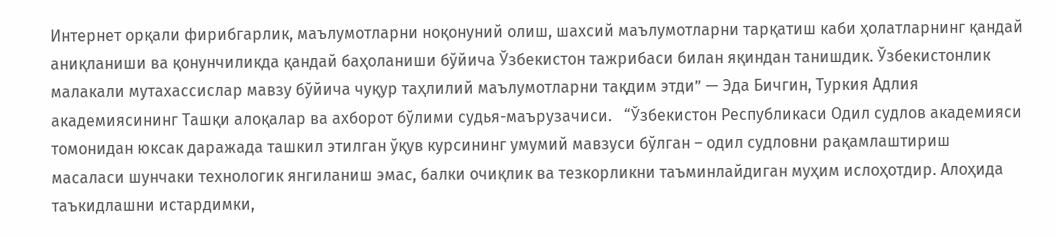Интернет орқали фирибгарлик, маълумотларни ноқонуний олиш, шахсий маълумотларни тарқатиш каби ҳолатларнинг қандай аниқланиши ва қонунчиликда қандай баҳоланиши бўйича Ўзбекистон тажрибаси билан яқиндан танишдик. Ўзбекистонлик малакали мутахассислар мавзу бўйича чуқур таҳлилий маълумотларни тақдим этди” — Эда Бичгин, Туркия Адлия академиясининг Ташқи алоқалар ва ахборот бўлими судья-маърузачиси.   “Ўзбекистон Республикаси Одил судлов академияси томонидан юксак даражада ташкил этилган ўқув курсининг умумий мавзуси бўлган – одил судловни рақамлаштириш масаласи шунчаки технологик янгиланиш эмас, балки очиқлик ва тезкорликни таъминлайдиган муҳим ислоҳотдир. Алоҳида таъкидлашни истардимки,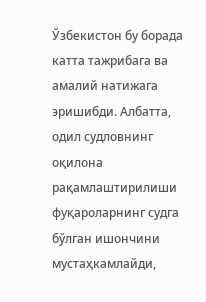Ўзбекистон бу борада катта тажрибага ва амалий натижага эришибди. Албатта, одил судловнинг оқилона рақамлаштирилиши фуқароларнинг судга бўлган ишончини мустаҳкамлайди,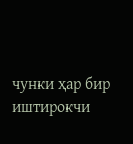чунки ҳар бир иштирокчи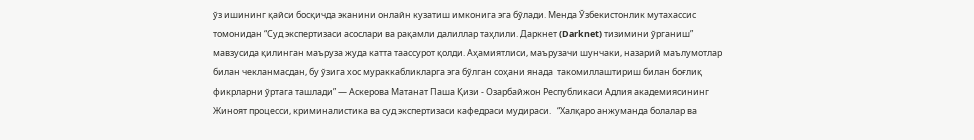ўз ишининг қайси босқичда эканини онлайн кузатиш имконига эга бўлади. Менда Ўзбекистонлик мутахассис томонидан “Суд экспертизаси асослари ва рақамли далиллар таҳлили. Даркнет (Darknet) тизимини ўрганиш” мавзусида қилинган маъруза жуда катта таассурот қолди. Аҳамиятлиси, маърузачи шунчаки, назарий маълумотлар билан чекланмасдан, бу ўзига хос мураккабликларга эга бўлган соҳани янада  такомиллаштириш билан боғлиқ фикрларни ўртага ташлади” — Аскерова Матанат Паша Қизи - Озарбайжон Республикаси Адлия академиясининг Жиноят процесси, криминалистика ва суд экспертизаси кафедраси мудираси.   “Халқаро анжуманда болалар ва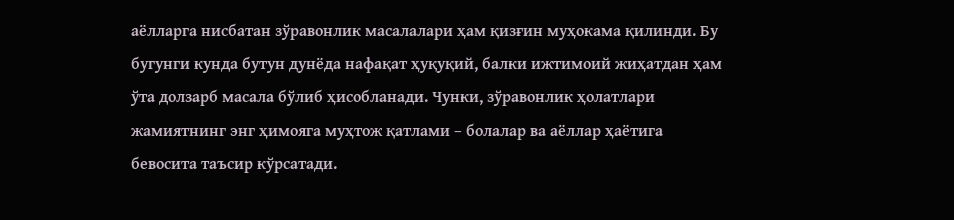аёлларга нисбатан зўравонлик масалалари ҳам қизғин муҳокама қилинди. Бу бугунги кунда бутун дунёда нафақат ҳуқуқий, балки ижтимоий жиҳатдан ҳам ўта долзарб масала бўлиб ҳисобланади. Чунки, зўравонлик ҳолатлари жамиятнинг энг ҳимояга муҳтож қатлами – болалар ва аёллар ҳаётига бевосита таъсир кўрсатади.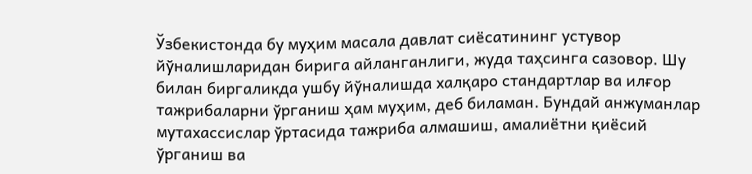Ўзбекистонда бу муҳим масала давлат сиёсатининг устувор йўналишларидан бирига айланганлиги, жуда таҳсинга сазовор. Шу билан биргаликда ушбу йўналишда халқаро стандартлар ва илғор тажрибаларни ўрганиш ҳам муҳим, деб биламан. Бундай анжуманлар мутахассислар ўртасида тажриба алмашиш, амалиётни қиёсий ўрганиш ва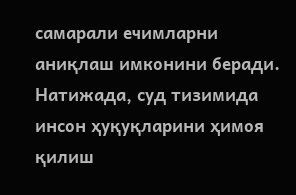самарали ечимларни аниқлаш имконини беради. Натижада, суд тизимида инсон ҳуқуқларини ҳимоя қилиш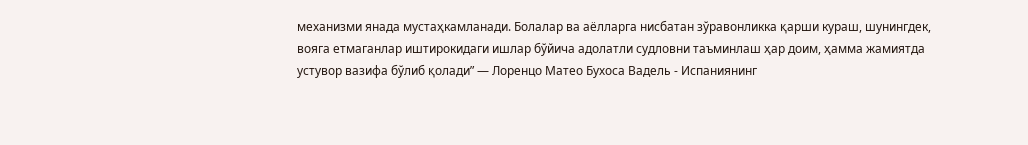механизми янада мустаҳкамланади. Болалар ва аёлларга нисбатан зўравонликка қарши кураш, шунингдек, вояга етмаганлар иштирокидаги ишлар бўйича адолатли судловни таъминлаш ҳар доим, ҳамма жамиятда устувор вазифа бўлиб қолади” — Лоренцо Матео Бухоса Вадель - Испаниянинг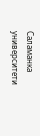Саламанка университети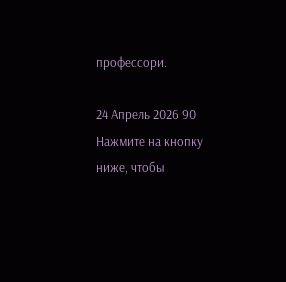профессори.

24 Апрель 2026 90
Нажмите на кнопку ниже, чтобы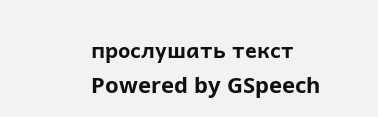прослушать текст Powered by GSpeech